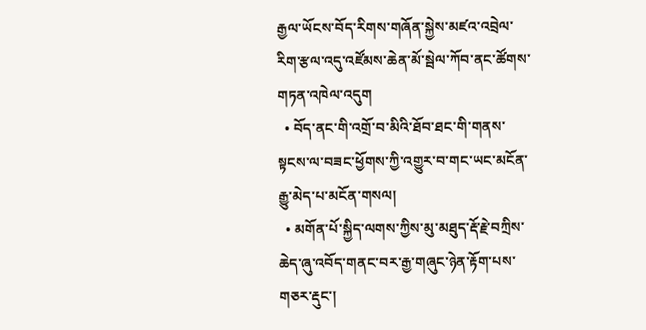རྒྱལ་ཡོངས་བོད་རིགས་གཞོན་སྐྱེས་མཛའ་འབྲེལ་རིག་རྩལ་འདུ་འཛོམས་ཆེན་མོ་སྦེལ་ཀོབ་ནང་ཚོགས་གཏན་འཁེལ་འདུག
  • བོད་ནང་གི་འགྲོ་བ་མིའི་ཐོབ་ཐང་གི་གནས་སྟངས་ལ་བཟང་ཕྱོགས་ཀྱི་འགྱུར་བ་གང་ཡང་མངོན་རྒྱུ་མེད་པ་མངོན་གསལ།
  • མགོན་པོ་སྐྱིད་ལགས་ཀྱིས་མུ་མཐུད་རྡོ་རྗེ་བཀྲིས་ཆེད་ཞུ་འབོད་གནང་བར་རྒྱ་གཞུང་ཉེན་རྟོག་པས་གཅར་རྡུང་།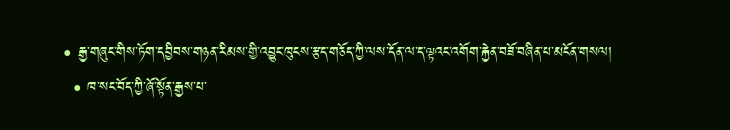• རྒྱ་གཞུང་གིས་ཏོག་དབྱིབས་གཉན་རིམས་གྱི་འབྱུང་ཁུངས་རྩད་གཅོད་ཀྱི་ལས་དོན་ལ་ད་ལྟའང་འགོག་རྐྱེན་བཟོ་བཞིན་པ་མངོན་གསལ།
  • ཁ་སང་བོད་ཀྱི་ཞོ་སྟོན་རྒྱས་པ་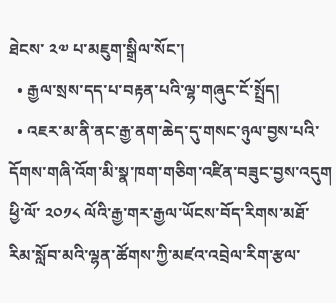ཐེངས་ ༢༧ པ་མཇུག་སྒྲིལ་སོང་།
  • རྒྱལ་སྲས་དད་པ་བརྟན་པའི་ལྷ་གཞུང་ངོ་སྤྲོད།
  • འཇར་མ་ནི་ནང་རྒྱ་ནག་ཆེད་དུ་གསང་ཉུལ་བྱས་པའི་དོགས་གཞི་འོག་མི་སྣ་ཁག་གཅིག་འཛིན་བཟུང་བྱས་འདུག
ཕྱི་ལོ་ ༢༠༡༨ ལོའི་རྒྱ་གར་རྒྱལ་ཡོངས་བོད་རིགས་མཐོ་རིམ་སློབ་མའི་ལྷན་ཚོགས་ཀྱི་མཛའ་འབྲེལ་རིག་རྩལ་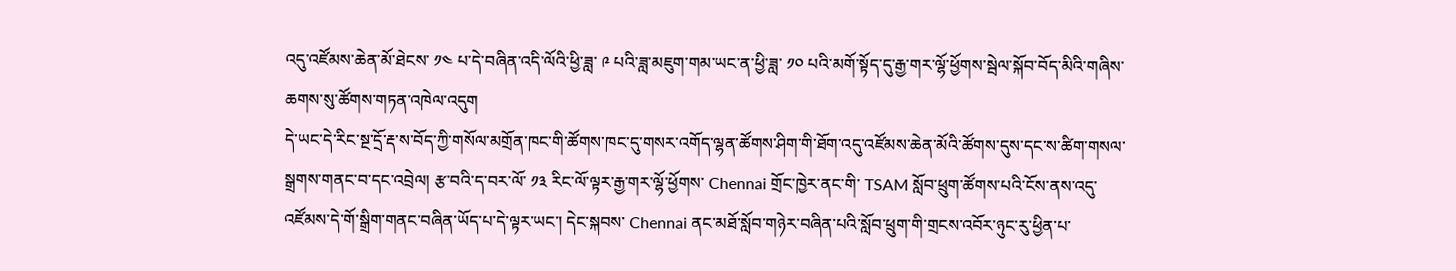འདུ་འཛོམས་ཆེན་མོ་ཐེངས་ ༡༤ པ་དེ་བཞིན་འདི་ལོའི་ཕྱི་ཟླ་ ༩ པའི་ཟླ་མཇུག་གམ་ཡང་ན་ཕྱི་ཟླ་ ༡༠ པའི་མགོ་སྟོད་དུ་རྒྱ་གར་ལྷོ་ཕྱོགས་སྦེལ་སྐོབ་བོད་མིའི་གཞིས་ཆགས་སུ་ཚོགས་གཏན་འཁེལ་འདུག
དེ་ཡང་དེ་རིང་སྔ་དྲོ་རྡ་ས་བོད་ཀྱི་གསོལ་མགྲོན་ཁང་གི་ཚོགས་ཁང་དུ་གསར་འགོད་ལྷན་ཚོགས་ཤིག་གི་ཐོག་འདུ་འཛོམས་ཆེན་མོའི་ཚོགས་དུས་དང་ས་ཚིག་གསལ་སྒྲགས་གནང་བ་དང་འབྲེལ། རྩ་བའི་ད་བར་ལོ་ ༡༣ རིང་ལོ་ལྟར་རྒྱ་གར་ལྷོ་ཕྱོགས་ Chennai གྲོང་ཁྱེར་ནང་གི་ TSAM སློབ་ཕྲུག་ཚོགས་པའི་ངོས་ནས་འདུ་འཛོམས་དེ་གོ་སྒྲིག་གནང་བཞིན་ཡོད་པ་དེ་ལྟར་ཡང་། དེང་སྐབས་ Chennai ནང་མཐོ་སློབ་གཉེར་བཞིན་པའི་སློབ་ཕྲུག་གི་གྲངས་འབོར་ཉུང་རུ་ཕྱིན་པ་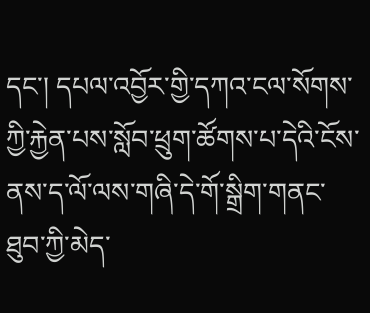དང་། དཔལ་འབྱོར་གྱི་དཀའ་ངལ་སོགས་ཀྱི་རྐྱེན་པས་སློབ་ཕྲུག་ཚོགས་པ་དེའི་ངོས་ནས་ད་ལོ་ལས་གཞི་དེ་གོ་སྒྲིག་གནང་ཐུབ་ཀྱི་མེད་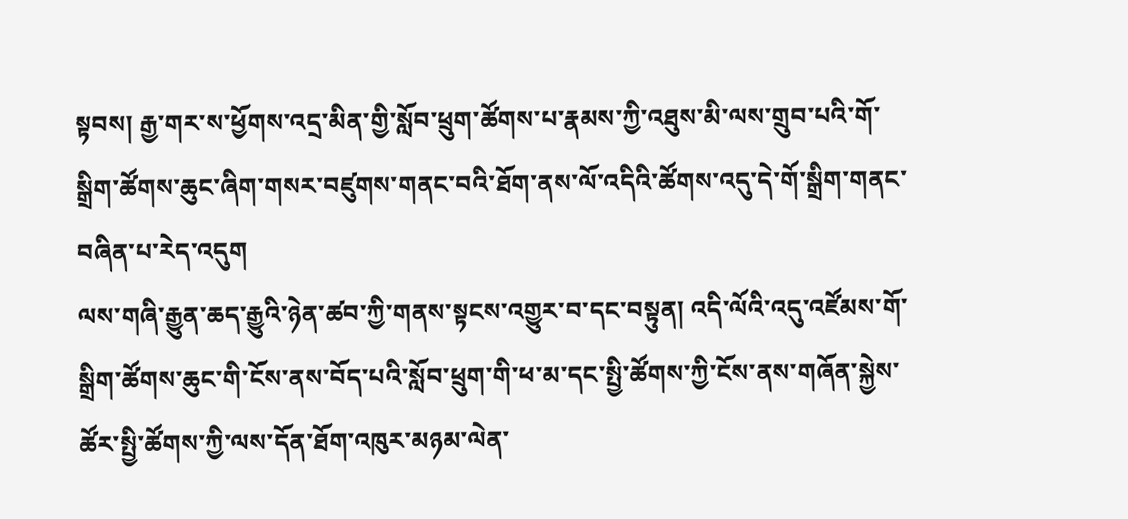སྟབས། རྒྱ་གར་ས་ཕྱོགས་འདྲ་མིན་གྱི་སློབ་ཕྲུག་ཚོགས་པ་རྣམས་ཀྱི་འཐུས་མི་ལས་གྲུབ་པའི་གོ་སྒྲིག་ཚོགས་ཆུང་ཞིག་གསར་བཛུགས་གནང་བའི་ཐོག་ནས་ལོ་འདིའི་ཚོགས་འདུ་དེ་གོ་སྒྲིག་གནང་བཞིན་པ་རེད་འདུག
ལས་གཞི་རྒྱུན་ཆད་རྒྱུའི་ཉེན་ཚབ་ཀྱི་གནས་སྟངས་འགྱུར་བ་དང་བསྟུན། འདི་ལོའི་འདུ་འཛོམས་གོ་སྒྲིག་ཚོགས་ཆུང་གི་ངོས་ནས་བོད་པའི་སློབ་ཕྲུག་གི་ཕ་མ་དང་སྤྱི་ཚོགས་ཀྱི་ངོས་ནས་གཞོན་སྐྱེས་ཚོར་སྤྱི་ཚོགས་ཀྱི་ལས་དོན་ཐོག་འཁུར་མཉམ་ལེན་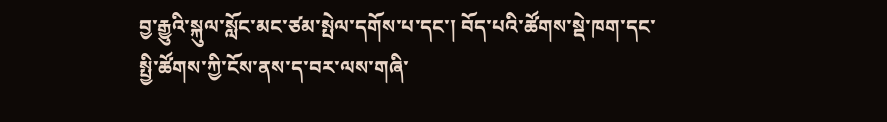བྱ་རྒྱུའི་སྐུལ་སློང་མང་ཙམ་སྤེལ་དགོས་པ་དང་། བོད་པའི་ཚོགས་སྡེ་ཁག་དང་སྤྱི་ཚོགས་ཀྱི་ངོས་ནས་ད་བར་ལས་གཞི་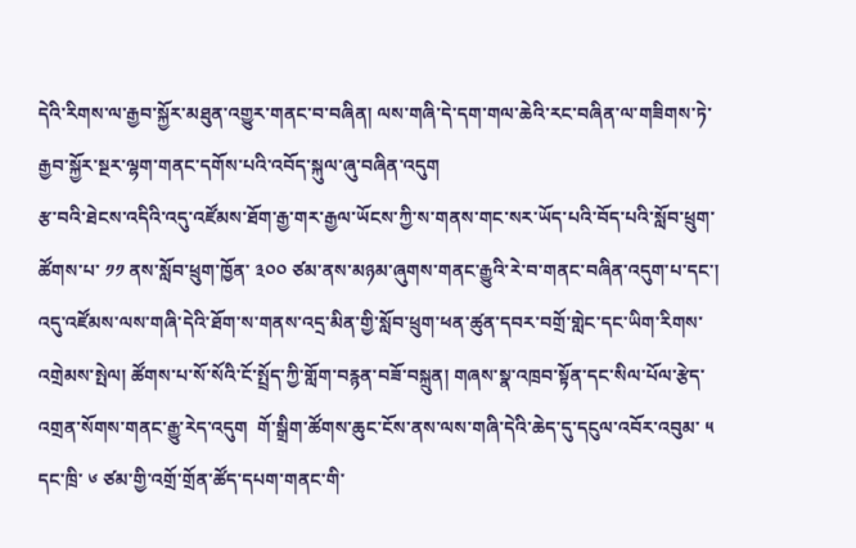དེའི་རིགས་ལ་རྒྱབ་སྐྱོར་མཐུན་འགྱུར་གནང་བ་བཞིན། ལས་གཞི་དེ་དག་གལ་ཆེའི་རང་བཞིན་ལ་གཟིགས་ཏེ་རྒྱབ་སྐྱོར་སྔར་ལྷག་གནང་དགོས་པའི་འབོད་སྐུལ་ཞུ་བཞིན་འདུག
རྩ་བའི་ཐེངས་འདིའི་འདུ་འཛོམས་ཐོག་རྒྱ་གར་རྒྱལ་ཡོངས་ཀྱི་ས་གནས་གང་སར་ཡོད་པའི་བོད་པའི་སློབ་ཕྲུག་ཚོགས་པ་ ༡༡ ནས་སློབ་ཕྲུག་ཁྱོན་ ༣༠༠ ཙམ་ནས་མཉམ་ཞུགས་གནང་རྒྱུའི་རེ་བ་གནང་བཞིན་འདུག་པ་དང་། འདུ་འཛོམས་ལས་གཞི་དེའི་ཐོག་ས་གནས་འདྲ་མིན་གྱི་སློབ་ཕྲུག་ཕན་ཚུན་དབར་བགྲོ་གླེང་དང་ཡིག་རིགས་འགྲེམས་སྤེལ། ཚོགས་པ་སོ་སོའི་ངོ་སྤྲོད་ཀྱི་གློག་བརྙན་བཟོ་བསྐྲུན། གཞས་སྣ་འཁྲབ་སྟོན་དང་སིལ་པོལ་རྩེད་འགྲན་སོགས་གནང་རྒྱུ་རེད་འདུག  གོ་སྒྲིག་ཚོགས་ཆུང་ངོས་ནས་ལས་གཞི་དེའི་ཆེད་དུ་དངུལ་འབོར་འབུམ་ ༥ དང་ཁྲི་ ༦ ཙམ་གྱི་འགྲོ་གྲོན་ཚོད་དཔག་གནང་གི་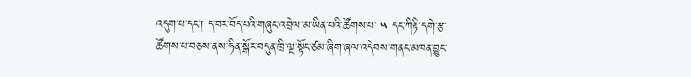འདུག་པ་དང་། ད་བར་བོད་པའི་གཞུང་འབྲེལ་མ་ཡིན་པའི་ཚོགས་པ་ ༥ དང་ཀིརྟི་དགེ་རྩ་ཚོགས་པ་བཅས་ནས་ཧིན་སྒོར་བདུན་ཁྲི་ལྔ་སྟོང་ཙམ་ཞིག་ཞལ་འདེབས་གནང་མཁན་བྱུང་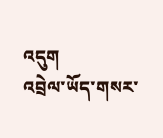འདུག
འབྲེལ་ཡོད་གསར་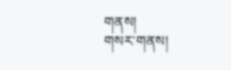གནས།
གསར་གནས།